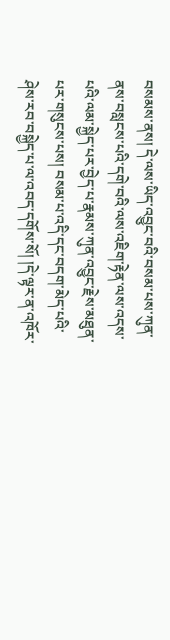བསམས་ནས། དེ་ལས་ཡིད་འབྱུང་བའི་བསམ་པས་ཀུན་ནས་བསླངས་པའི་དགེ་བའི་ལས་འཇིག་རྟེན་ལས་འདས་པའི་ལམ་སྐྱེད་པར་བྱེད་པ་རྣམས་ཀུན་འབྱུང་རྗེས་མཐུན་པར་གསུངས་པས། བསམ་པ་འདི་དང་བདག་མེད་པའི་ཤེས་རབ་བསྐྱེད་པ་ལ་འབད་དགོས་སོ། །དེ་ལྟར་ན་འཁོར་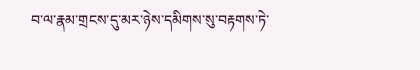བ་ལ་རྣམ་གྲངས་དུ་མར་ཉེས་དམིགས་སུ་བརྟགས་ཏེ་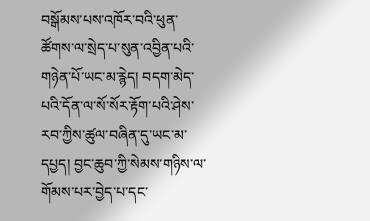བསྒོམས་པས་འཁོར་བའི་ཕུན་ཚོགས་ལ་སྲེད་པ་སུན་འབྱིན་པའི་གཉེན་པོ་ཡང་མ་རྙེད། བདག་མེད་པའི་དོན་ལ་སོ་སོར་རྟོག་པའི་ཤེས་རབ་ཀྱིས་ཚུལ་བཞིན་དུ་ཡང་མ་དཔྱད། བྱང་ཆུབ་ཀྱི་སེམས་གཉིས་ལ་གོམས་པར་བྱེད་པ་དང་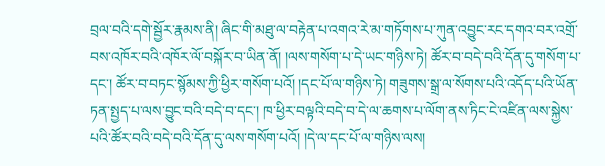བྲལ་བའི་དགེ་སྦྱོར་རྣམས་ནི། ཞིང་གི་མཐུ་ལ་བརྟེན་པ་འགའ་རེ་མ་གཏོགས་པ་ཀུན་འབྱུང་རང་དགའ་བར་འགྲོ་བས་འཁོར་བའི་འཁོར་ལོ་བསྐོར་བ་ཡིན་ནོ། །ལས་གསོག་པ་དེ་ཡང་གཉིས་ཏེ། ཚོར་བ་བདེ་བའི་དོན་དུ་གསོག་པ་དང་། ཚོར་བ་བཏང་སྙོམས་ཀྱི་ཕྱིར་གསོག་པའོ། །དང་པོ་ལ་གཉིས་ཏེ། གཟུགས་སྒྲ་ལ་སོགས་པའི་འདོད་པའི་ཡོན་ཏན་སྤྱད་པ་ལས་བྱུང་བའི་བདེ་བ་དང་། ཁ་ཕྱིར་བལྟའི་བདེ་བ་དེ་ལ་ཆགས་པ་ལོག་ནས་ཏིང་ངེ་འཛིན་ལས་སྐྱེས་པའི་ཚོར་བའི་བདེ་བའི་དོན་དུ་ལས་གསོག་པའོ། །དེ་ལ་དང་པོ་ལ་གཉིས་ལས།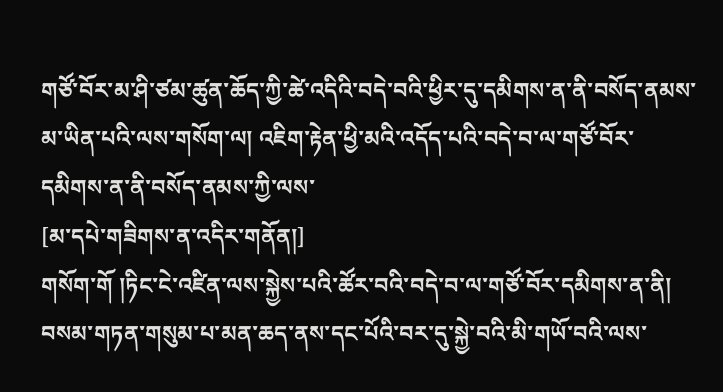གཙོ་བོར་མ་ཤི་ཙམ་ཚུན་ཆོད་ཀྱི་ཚེ་འདིའི་བདེ་བའི་ཕྱིར་དུ་དམིགས་ན་ནི་བསོད་ནམས་མ་ཡིན་པའི་ལས་གསོག་ལ། འཇིག་རྟེན་ཕྱི་མའི་འདོད་པའི་བདེ་བ་ལ་གཙོ་བོར་དམིགས་ན་ནི་བསོད་ནམས་ཀྱི་ལས་
[མ་དཔེ་གཟིགས་ན་འདིར་གནོན།]
གསོག་གོ །ཏིང་ངེ་འཛིན་ལས་སྐྱེས་པའི་ཚོར་བའི་བདེ་བ་ལ་གཙོ་བོར་དམིགས་ན་ནི། བསམ་གཏན་གསུམ་པ་མན་ཆད་ནས་དང་པོའི་བར་དུ་སྐྱེ་བའི་མི་གཡོ་བའི་ལས་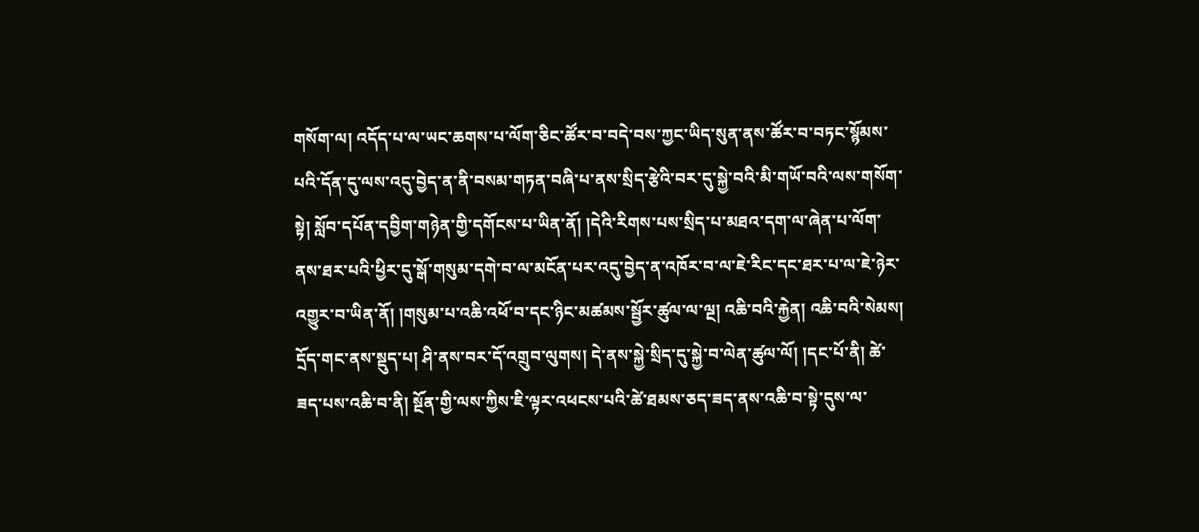གསོག་ལ། འདོད་པ་ལ་ཡང་ཆགས་པ་ལོག་ཅིང་ཚོར་བ་བདེ་བས་ཀྱང་ཡིད་སུན་ནས་ཚོར་བ་བཏང་སྙོམས་པའི་དོན་དུ་ལས་འདུ་བྱེད་ན་ནི་བསམ་གཏན་བཞི་པ་ནས་སྲིད་རྩེའི་བར་དུ་སྐྱེ་བའི་མི་གཡོ་བའི་ལས་གསོག་སྟེ། སློབ་དཔོན་དབྱིག་གཉེན་གྱི་དགོངས་པ་ཡིན་ནོ། །དེའི་རིགས་པས་སྲིད་པ་མཐའ་དག་ལ་ཞེན་པ་ལོག་ནས་ཐར་པའི་ཕྱིར་དུ་སྒོ་གསུམ་དགེ་བ་ལ་མངོན་པར་འདུ་བྱེད་ན་འཁོར་བ་ལ་ཇེ་རིང་དང་ཐར་པ་ལ་ཇེ་ཉེར་འགྱུར་བ་ཡིན་ནོ། །གསུམ་པ་འཆི་འཕོ་བ་དང་ཉིང་མཚམས་སྦྱོར་ཚུལ་ལ་ལྔ། འཆི་བའི་རྐྱེན། འཆི་བའི་སེམས། དྲོད་གང་ནས་སྡུད་པ། ཤི་ནས་བར་དོ་འགྲུབ་ལུགས། དེ་ནས་སྐྱེ་སྲིད་དུ་སྐྱེ་བ་ལེན་ཚུལ་ལོ། །དང་པོ་ནི། ཚེ་ཟད་པས་འཆི་བ་ནི། སྔོན་གྱི་ལས་ཀྱིས་ཇི་ལྟར་འཕངས་པའི་ཚེ་ཐམས་ཅད་ཟད་ནས་འཆི་བ་སྟེ་དུས་ལ་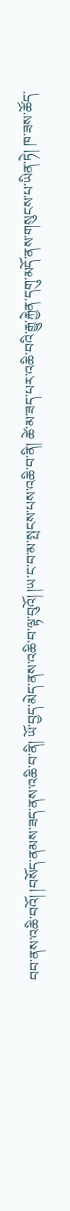བབ་ནས་འཆི་བའོ། །བསོད་ནམས་ཟད་ནས་འཆི་བ་ནི། ཡོ་བྱད་མེད་ནས་འཆི་བ་ལྟ་བུའོ། །ཡ་ང་བ་མ་སྤངས་པས་འཆི་བ་ནི། ཚེ་མ་ཟད་པར་འཆི་བའི་རྒྱུ་རྐྱེན་དགུ་མདོ་ནས་གསུངས་པ་ཡིན་ཏེ། ཁ་ཟས་ཚོད་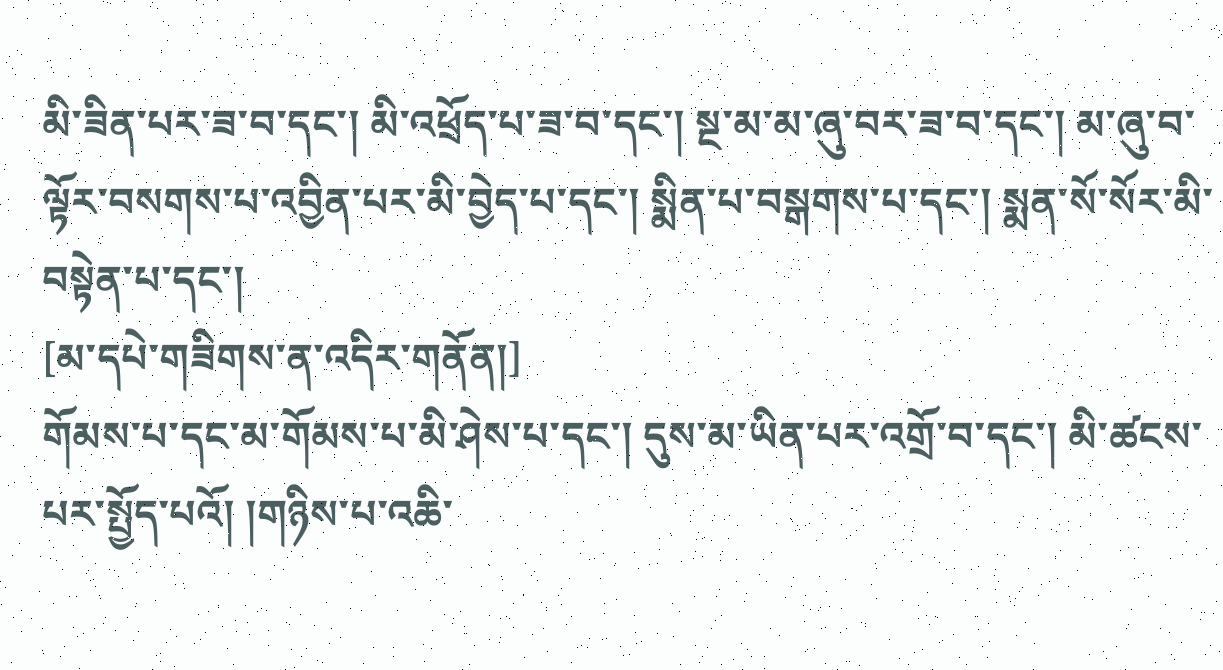མི་ཟིན་པར་ཟ་བ་དང་། མི་འཕྲོད་པ་ཟ་བ་དང་། སྔ་མ་མ་ཞུ་བར་ཟ་བ་དང་། མ་ཞུ་བ་ལྟོར་བསགས་པ་འབྱིན་པར་མི་བྱེད་པ་དང་། སྨིན་པ་བསྒགས་པ་དང་། སྨན་སོ་སོར་མི་བསྟེན་པ་དང་།
[མ་དཔེ་གཟིགས་ན་འདིར་གནོན།]
གོམས་པ་དང་མ་གོམས་པ་མི་ཤེས་པ་དང་། དུས་མ་ཡིན་པར་འགྲོ་བ་དང་། མི་ཚངས་པར་སྤྱོད་པའོ། །གཉིས་པ་འཆི་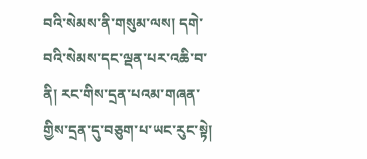བའི་སེམས་ནི་གསུམ་ལས། དགེ་བའི་སེམས་དང་ལྡན་པར་འཆི་བ་ནི། རང་གིས་དྲན་པའམ་གཞན་གྱིས་དྲན་དུ་བཅུག་པ་ཡང་རུང་སྟེ།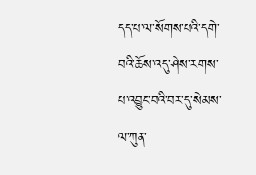དད་པ་ལ་སོགས་པའི་དགེ་བའི་ཆོས་འདུ་ཤེས་རགས་པ་འབྱུང་བའི་བར་དུ་སེམས་ལ་ཀུན་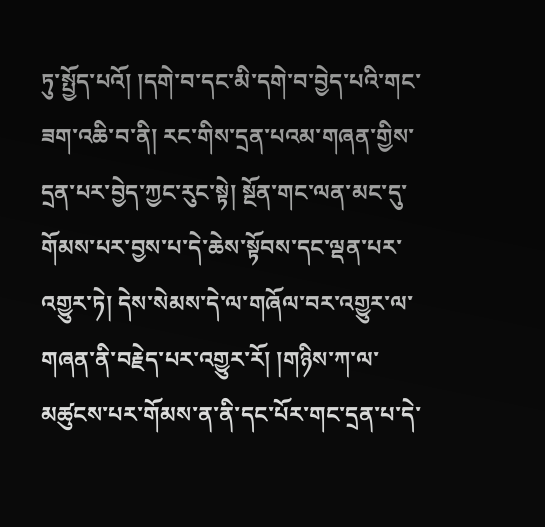ཏུ་སྤྱོད་པའོ། །དགེ་བ་དང་མི་དགེ་བ་བྱེད་པའི་གང་ཟག་འཆི་བ་ནི། རང་གིས་དྲན་པའམ་གཞན་གྱིས་དྲན་པར་བྱེད་ཀྱང་རུང་སྟེ། སྔོན་གང་ལན་མང་དུ་གོམས་པར་བྱས་པ་དེ་ཆེས་སྟོབས་དང་ལྡན་པར་འགྱུར་ཏེ། དེས་སེམས་དེ་ལ་གཞོལ་བར་འགྱུར་ལ་གཞན་ནི་བརྗེད་པར་འགྱུར་རོ། །གཉིས་ཀ་ལ་མཚུངས་པར་གོམས་ན་ནི་དང་པོར་གང་དྲན་པ་དེ་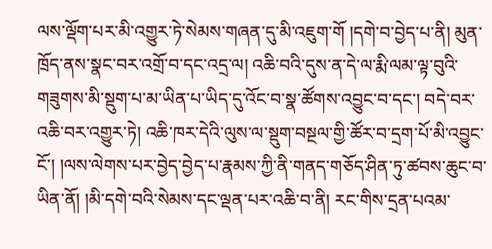ལས་ལྡོག་པར་མི་འགྱུར་ཏེ་སེམས་གཞན་དུ་མི་འཇུག་གོ །དགེ་བ་བྱེད་པ་ནི། མུན་ཁྲོད་ནས་སྣང་བར་འགྲོ་བ་དང་འདྲ་ལ། འཆི་བའི་དུས་ན་དེ་ལ་རྨི་ལམ་ལྟ་བུའི་གཟུགས་མི་སྡུག་པ་མ་ཡིན་པ་ཡིད་དུ་འོང་བ་སྣ་ཚོགས་འབྱུང་བ་དང་། བདེ་བར་འཆི་བར་འགྱུར་ཏེ། འཆི་ཁར་དེའི་ལུས་ལ་སྡུག་བསྔལ་གྱི་ཚོར་བ་དྲག་པོ་མི་འབྱུང་ངོ་། །ལས་ལེགས་པར་བྱེད་བྱེད་པ་རྣམས་ཀྱི་ནི་གནད་གཅོད་ཤིན་ཏུ་ཚབས་ཆུང་བ་ཡིན་ནོ། །མི་དགེ་བའི་སེམས་དང་ལྡན་པར་འཆི་བ་ནི། རང་གིས་དྲན་པའམ་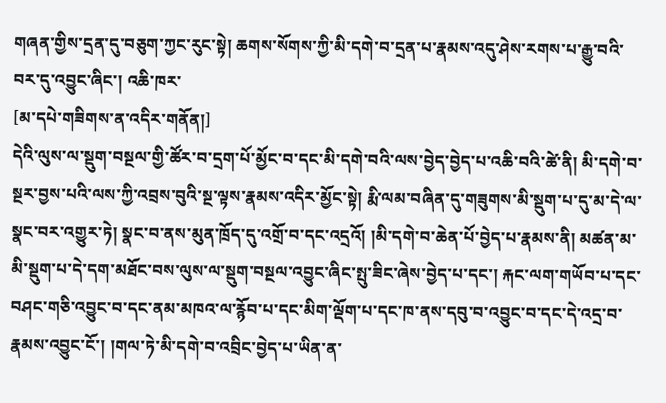གཞན་གྱིས་དྲན་དུ་བཅུག་ཀྱང་རུང་སྟེ། ཆགས་སོགས་ཀྱི་མི་དགེ་བ་དྲན་པ་རྣམས་འདུ་ཤེས་རགས་པ་རྒྱུ་བའི་བར་དུ་འབྱུང་ཞིང་། འཆི་ཁར་
[མ་དཔེ་གཟིགས་ན་འདིར་གནོན།]
དེའི་ལུས་ལ་སྡུག་བསྔལ་གྱི་ཚོར་བ་དྲག་པོ་མྱོང་བ་དང་མི་དགེ་བའི་ལས་བྱེད་བྱེད་པ་འཆི་བའི་ཚེ་ནི། མི་དགེ་བ་སྔར་བྱས་པའི་ལས་ཀྱི་འབྲས་བུའི་སྔ་ལྟས་རྣམས་འདིར་མྱོང་སྟེ། རྨི་ལམ་བཞིན་དུ་གཟུགས་མི་སྡུག་པ་དུ་མ་དེ་ལ་སྣང་བར་འགྱུར་ཏེ། སྣང་བ་ནས་མུན་ཁྲོད་དུ་འགྲོ་བ་དང་འདྲའོ། །མི་དགེ་བ་ཆེན་པོ་བྱེད་པ་རྣམས་ནི། མཚན་མ་མི་སྡུག་པ་དེ་དག་མཐོང་བས་ལུས་ལ་སྡུག་བསྔལ་འབྱུང་ཞིང་སྤུ་ཟིང་ཞེས་བྱེད་པ་དང་། རྐང་ལག་གཡོབ་པ་དང་བཤང་གཅི་འབྱུང་བ་དང་ནམ་མཁའ་ལ་རྙོབ་པ་དང་མིག་ལྡོག་པ་དང་ཁ་ནས་དབུ་བ་འབྱུང་བ་དང་དེ་འདྲ་བ་རྣམས་འབྱུང་ངོ་། །གལ་ཏེ་མི་དགེ་བ་འབྲིང་བྱེད་པ་ཡིན་ན་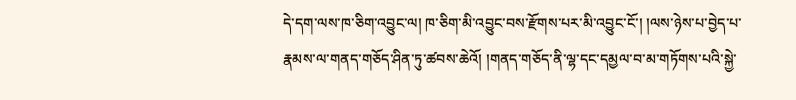དེ་དག་ལས་ཁ་ཅིག་འབྱུང་ལ། ཁ་ཅིག་མི་འབྱུང་བས་རྫོགས་པར་མི་འབྱུང་ངོ་། །ལས་ཉེས་པ་བྱེད་པ་རྣམས་ལ་གནད་གཅོད་ཤིན་ཏུ་ཚབས་ཆེའོ། །གནད་གཅོད་ནི་ལྷ་དང་དམྱལ་བ་མ་གཏོགས་པའི་སྐྱེ་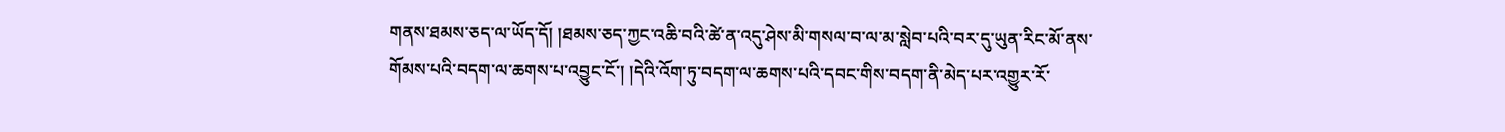གནས་ཐམས་ཅད་ལ་ཡོད་དོ། །ཐམས་ཅད་ཀྱང་འཆི་བའི་ཚེ་ན་འདུ་ཤེས་མི་གསལ་བ་ལ་མ་སླེབ་པའི་བར་དུ་ཡུན་རིང་མོ་ནས་གོམས་པའི་བདག་ལ་ཆགས་པ་འབྱུང་ངོ་། །དེའི་འོག་ཏུ་བདག་ལ་ཆགས་པའི་དབང་གིས་བདག་ནི་མེད་པར་འགྱུར་རོ་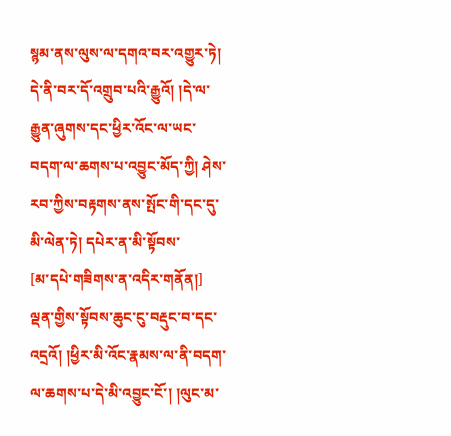སྙམ་ནས་ལུས་ལ་དགའ་བར་འགྱུར་ཏེ། དེ་ནི་བར་དོ་འགྲུབ་པའི་རྒྱུའོ། །དེ་ལ་རྒྱུན་ཞུགས་དང་ཕྱིར་འོང་ལ་ཡང་བདག་ལ་ཆགས་པ་འབྱུང་མོད་ཀྱི། ཤེས་རབ་ཀྱིས་བརྟགས་ནས་སྤོང་གི་དང་དུ་མི་ལེན་ཏེ། དཔེར་ན་མི་སྟོབས་
[མ་དཔེ་གཟིགས་ན་འདིར་གནོན།]
ལྡན་གྱིས་སྟོབས་ཆུང་ངུ་བརྡུང་བ་དང་འདྲའོ། །ཕྱིར་མི་འོང་རྣམས་ལ་ནི་བདག་ལ་ཆགས་པ་དེ་མི་འབྱུང་ངོ་། །ལུང་མ་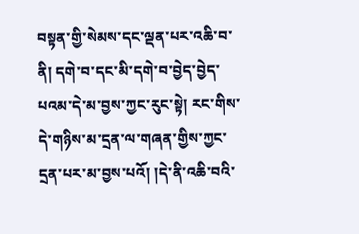བསྟན་གྱི་སེམས་དང་ལྡན་པར་འཆི་བ་ནི། དགེ་བ་དང་མི་དགེ་བ་བྱེད་བྱེད་པའམ་དེ་མ་བྱས་ཀྱང་རུང་སྟེ། རང་གིས་དེ་གཉིས་མ་དྲན་ལ་གཞན་གྱིས་ཀྱང་དྲན་པར་མ་བྱས་པའོ། །དེ་ནི་འཆི་བའི་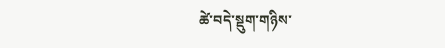ཚེ་བདེ་སྡུག་གཉིས་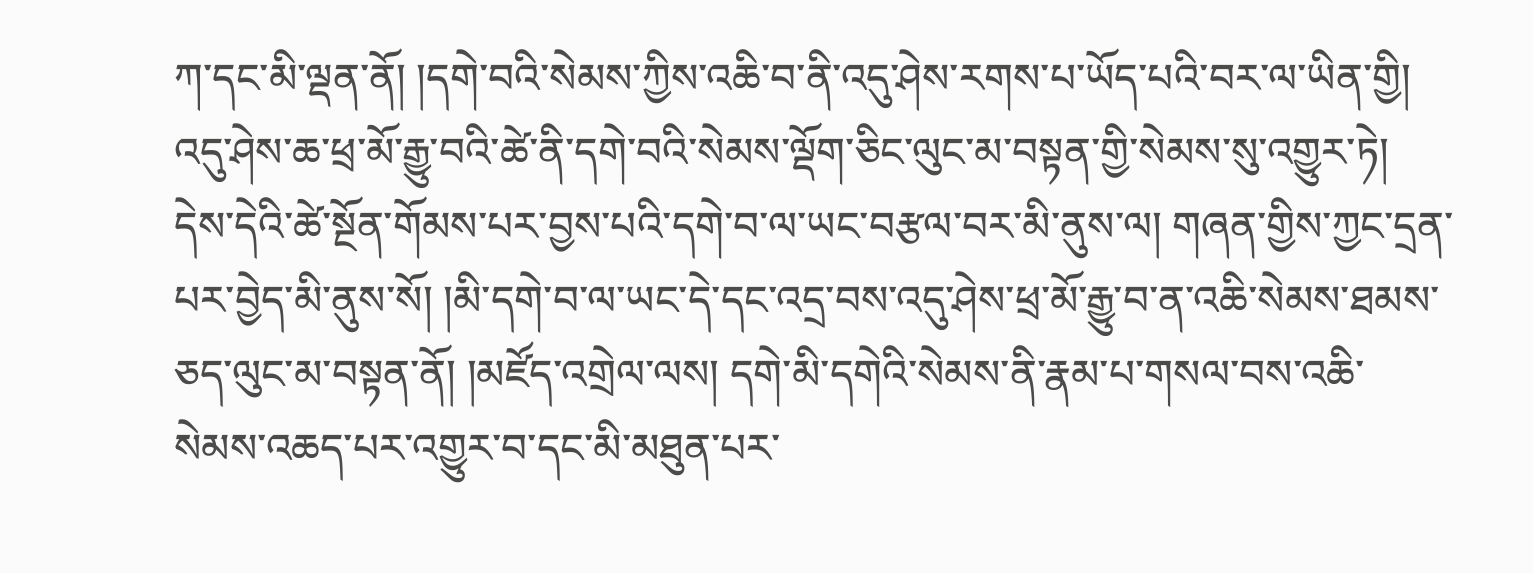ཀ་དང་མི་ལྡན་ནོ། །དགེ་བའི་སེམས་ཀྱིས་འཆི་བ་ནི་འདུ་ཤེས་རགས་པ་ཡོད་པའི་བར་ལ་ཡིན་གྱི། འདུ་ཤེས་ཆ་ཕྲ་མོ་རྒྱུ་བའི་ཚེ་ནི་དགེ་བའི་སེམས་ལྡོག་ཅིང་ལུང་མ་བསྟན་གྱི་སེམས་སུ་འགྱུར་ཏེ། དེས་དེའི་ཚེ་སྔོན་གོམས་པར་བྱས་པའི་དགེ་བ་ལ་ཡང་བརྩལ་བར་མི་ནུས་ལ། གཞན་གྱིས་ཀྱང་དྲན་པར་བྱེད་མི་ནུས་སོ། །མི་དགེ་བ་ལ་ཡང་དེ་དང་འདྲ་བས་འདུ་ཤེས་ཕྲ་མོ་རྒྱུ་བ་ན་འཆི་སེམས་ཐམས་ཅད་ལུང་མ་བསྟན་ནོ། །མཛོད་འགྲེལ་ལས། དགེ་མི་དགེའི་སེམས་ནི་རྣམ་པ་གསལ་བས་འཆི་སེམས་འཆད་པར་འགྱུར་བ་དང་མི་མཐུན་པར་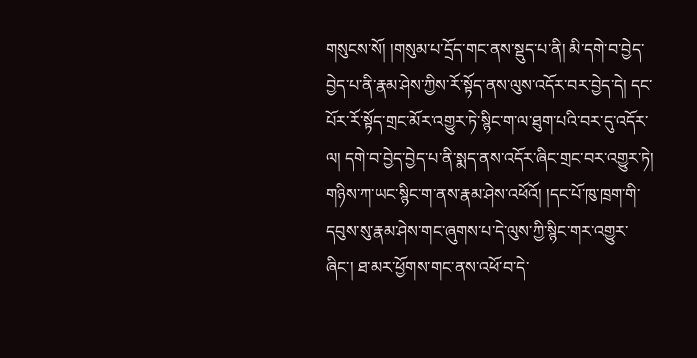གསུངས་སོ། །གསུམ་པ་དྲོད་གང་ནས་སྡུད་པ་ནི། མི་དགེ་བ་བྱེད་བྱེད་པ་ནི་རྣམ་ཤེས་ཀྱིས་རོ་སྟོད་ནས་ལུས་འདོར་བར་བྱེད་དེ། དང་པོར་རོ་སྟོད་གྲང་མོར་འགྱུར་ཏེ་སྙིང་ག་ལ་ཐུག་པའི་བར་དུ་འདོར་ལ། དགེ་བ་བྱེད་བྱེད་པ་ནི་སྨད་ནས་འདོར་ཞིང་གྲང་བར་འགྱུར་ཏེ། གཉིས་ཀ་ཡང་སྙིང་ག་ནས་རྣམ་ཤེས་འཕོའོ། །དང་པོ་ཁུ་ཁྲག་གི་དབུས་སུ་རྣམ་ཤེས་གང་ཞུགས་པ་དེ་ལུས་ཀྱི་སྙིང་གར་འགྱུར་ཞིང་། ཐ་མར་ཕྱོགས་གང་ནས་འཕོ་བ་དེ་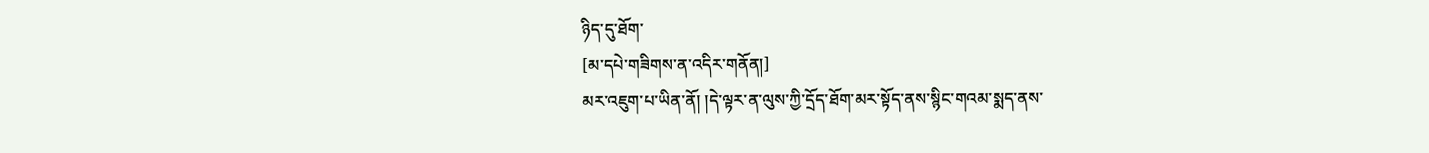ཉིད་དུ་ཐོག་
[མ་དཔེ་གཟིགས་ན་འདིར་གནོན།]
མར་འཇུག་པ་ཡིན་ནོ། །དེ་ལྟར་ན་ལུས་ཀྱི་དྲོད་ཐོག་མར་སྟོད་ནས་སྙིང་གའམ་སྨད་ནས་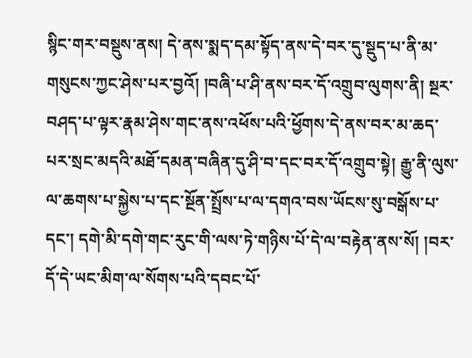སྙིང་གར་བསྡུས་ནས། དེ་ནས་སྨད་དམ་སྟོད་ནས་དེ་བར་དུ་སྡུད་པ་ནི་མ་གསུངས་ཀྱང་ཤེས་པར་བྱའོ། །བཞི་པ་ཤི་ནས་བར་དོ་འགྲུབ་ལུགས་ནི། སྔར་བཤད་པ་ལྟར་རྣམ་ཤེས་གང་ནས་འཕོས་པའི་ཕྱོགས་དེ་ནས་བར་མ་ཆད་པར་སྲང་མདའི་མཐོ་དམན་བཞིན་དུ་ཤི་བ་དང་བར་དོ་འགྲུབ་སྟེ། རྒྱུ་ནི་ལུས་ལ་ཆགས་པ་སྐྱེས་པ་དང་སྔོན་སྤྲོས་པ་ལ་དགའ་བས་ཡོངས་སུ་བསྒོས་པ་དང་། དགེ་མི་དགེ་གང་རུང་གི་ལས་ཏེ་གཉིས་པོ་དེ་ལ་བརྟེན་ནས་སོ། །བར་དོ་དེ་ཡང་མིག་ལ་སོགས་པའི་དབང་པོ་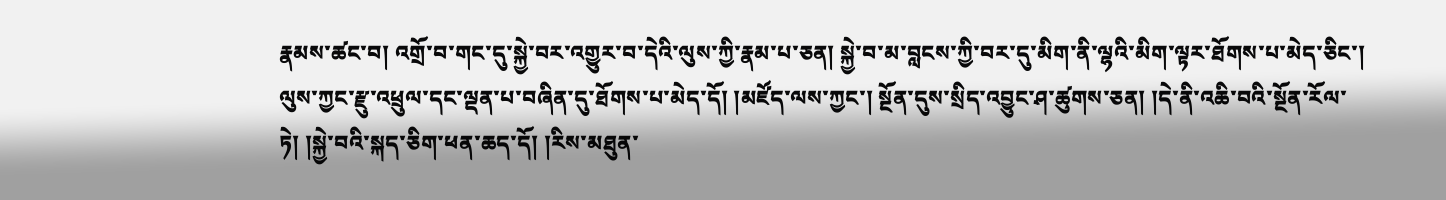རྣམས་ཚང་བ། འགྲོ་བ་གང་དུ་སྐྱེ་བར་འགྱུར་བ་དེའི་ལུས་ཀྱི་རྣམ་པ་ཅན། སྐྱེ་བ་མ་བླངས་ཀྱི་བར་དུ་མིག་ནི་ལྷའི་མིག་ལྟར་ཐོགས་པ་མེད་ཅིང་། ལུས་ཀྱང་རྫུ་འཕྲུལ་དང་ལྡན་པ་བཞིན་དུ་ཐོགས་པ་མེད་དོ། །མཛོད་ལས་ཀྱང་། སྔོན་དུས་སྲིད་འབྱུང་ཤ་ཚུགས་ཅན། །དེ་ནི་འཆི་བའི་སྔོན་རོལ་ཏེ། །སྐྱེ་བའི་སྐད་ཅིག་ཕན་ཆད་དོ། །རིས་མཐུན་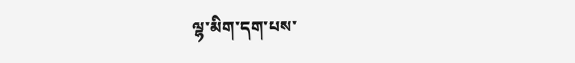ལྷ་མིག་དག་པས་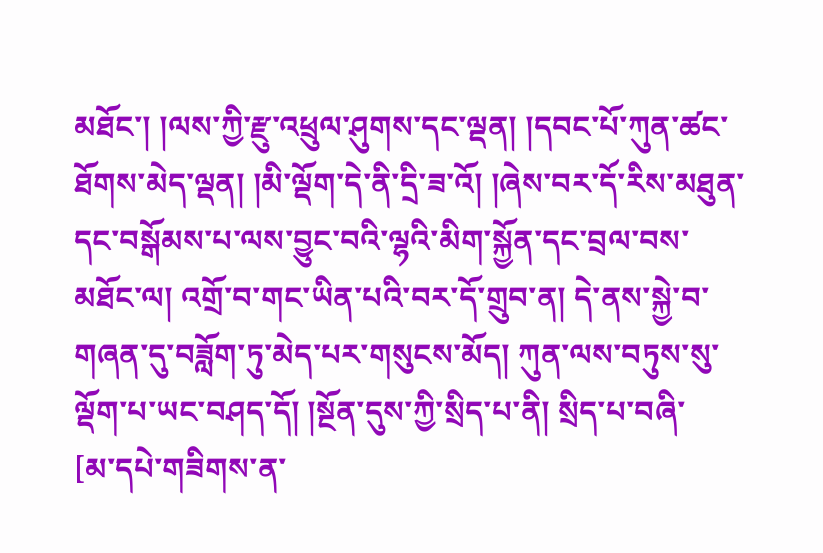མཐོང་། །ལས་ཀྱི་རྫུ་འཕྲུལ་ཤུགས་དང་ལྡན། །དབང་པོ་ཀུན་ཚང་ཐོགས་མེད་ལྡན། །མི་ལྡོག་དེ་ནི་དྲི་ཟ་འོ། །ཞེས་བར་དོ་རིས་མཐུན་དང་བསྒོམས་པ་ལས་བྱུང་བའི་ལྷའི་མིག་སྐྱོན་དང་བྲལ་བས་མཐོང་ལ། འགྲོ་བ་གང་ཡིན་པའི་བར་དོ་གྲུབ་ན། དེ་ནས་སྐྱེ་བ་གཞན་དུ་བཟློག་ཏུ་མེད་པར་གསུངས་མོད། ཀུན་ལས་བཏུས་སུ་ལྡོག་པ་ཡང་བཤད་དོ། །སྔོན་དུས་ཀྱི་སྲིད་པ་ནི། སྲིད་པ་བཞི་
[མ་དཔེ་གཟིགས་ན་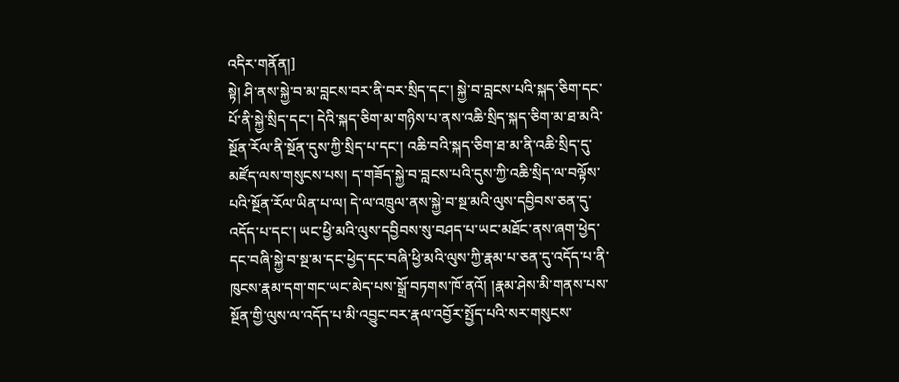འདིར་གནོན།]
སྟེ། ཤི་ནས་སྐྱེ་བ་མ་བླངས་བར་ནི་བར་སྲིད་དང་། སྐྱེ་བ་བླངས་པའི་སྐད་ཅིག་དང་པོ་ནི་སྐྱེ་སྲིད་དང་། དེའི་སྐད་ཅིག་མ་གཉིས་པ་ནས་འཆི་སྲིད་སྐད་ཅིག་མ་ཐ་མའི་སྔོན་རོལ་ནི་སྔོན་དུས་ཀྱི་སྲིད་པ་དང་། འཆི་བའི་སྐད་ཅིག་ཐ་མ་ནི་འཆི་སྲིད་དུ་མཛོད་ལས་གསུངས་པས། ད་གཟོད་སྐྱེ་བ་བླངས་པའི་དུས་ཀྱི་འཆི་སྲིད་ལ་བལྟོས་པའི་སྔོན་རོལ་ཡིན་པ་ལ། དེ་ལ་འཁྲུལ་ནས་སྐྱེ་བ་སྔ་མའི་ལུས་དབྱིབས་ཅན་དུ་འདོད་པ་དང་། ཡང་ཕྱི་མའི་ལུས་དབྱིབས་སུ་བཤད་པ་ཡང་མཐོང་ནས་ཞག་ཕྱེད་དང་བཞི་སྐྱེ་བ་སྔ་མ་དང་ཕྱེད་དང་བཞི་ཕྱི་མའི་ལུས་ཀྱི་རྣམ་པ་ཅན་དུ་འདོད་པ་ནི་ཁུངས་རྣམ་དག་གང་ཡང་མེད་པས་སྒྲོ་བཏགས་ཁོ་ནའོ། །རྣམ་ཤེས་མི་གནས་པས་སྔོན་གྱི་ལུས་ལ་འདོད་པ་མི་འབྱུང་བར་རྣལ་འབྱོར་སྤྱོད་པའི་སར་གསུངས་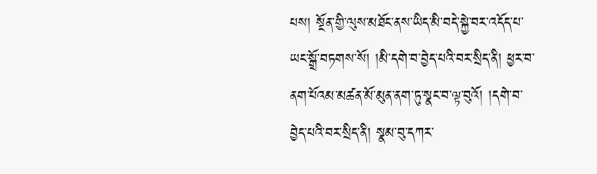པས། སྔོན་གྱི་ལུས་མཐོང་ནས་ཡིད་མི་བདེ་སྐྱེ་བར་འདོད་པ་ཡང་སྒྲོ་བཏགས་སོ། །མི་དགེ་བ་བྱེད་པའི་བར་སྲིད་ནི། ཕྱར་བ་ནག་པོའམ་མཚན་མོ་མུན་ནག་ཏུ་སྣང་བ་ལྟ་བུའོ། །དགེ་བ་བྱེད་པའི་བར་སྲིད་ནི། སྣམ་བུ་དཀར་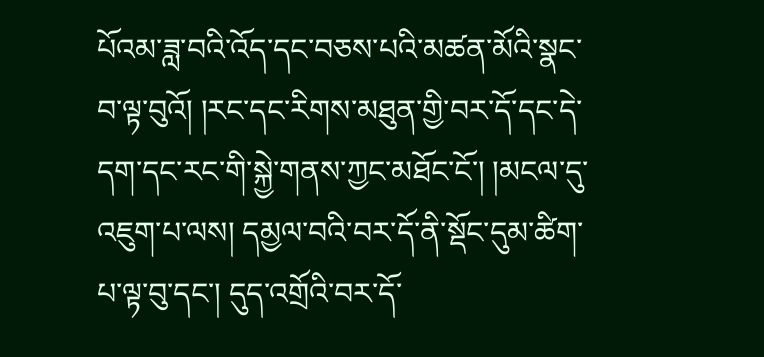པོའམ་ཟླ་བའི་འོད་དང་བཅས་པའི་མཚན་མོའི་སྣང་བ་ལྟ་བུའོ། །རང་དང་རིགས་མཐུན་གྱི་བར་དོ་དང་དེ་དག་དང་རང་གི་སྐྱེ་གནས་ཀྱང་མཐོང་ངོ་། །མངལ་དུ་འཇུག་པ་ལས། དམྱལ་བའི་བར་དོ་ནི་སྡོང་དུམ་ཚིག་པ་ལྟ་བུ་དང་། དུད་འགྲོའི་བར་དོ་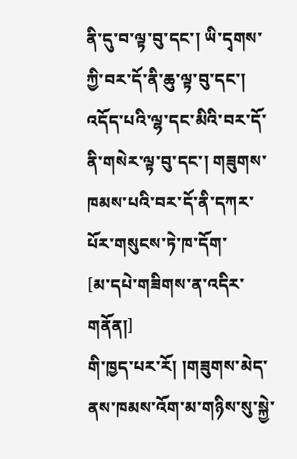ནི་དུ་བ་ལྟ་བུ་དང་། ཡི་དྭགས་ཀྱི་བར་དོ་ནི་ཆུ་ལྟ་བུ་དང་། འདོད་པའི་ལྷ་དང་མིའི་བར་དོ་ནི་གསེར་ལྟ་བུ་དང་། གཟུགས་ཁམས་པའི་བར་དོ་ནི་དཀར་པོར་གསུངས་ཏེ་ཁ་དོག་
[མ་དཔེ་གཟིགས་ན་འདིར་གནོན།]
གི་ཁྱད་པར་རོ། །གཟུགས་མེད་ནས་ཁམས་འོག་མ་གཉིས་སུ་སྐྱེ་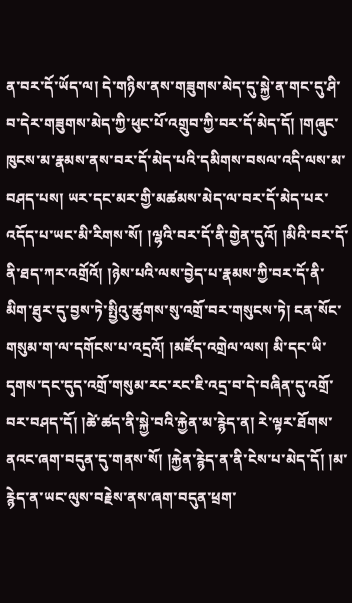ན་བར་དོ་ཡོད་ལ། དེ་གཉིས་ནས་གཟུགས་མེད་དུ་སྐྱེ་ན་གང་དུ་ཤི་བ་དེར་གཟུགས་མེད་ཀྱི་ཕུང་པོ་འགྲུབ་ཀྱི་བར་དོ་མེད་དོ། །གཞུང་ཁུངས་མ་རྣམས་ནས་བར་དོ་མེད་པའི་དམིགས་བསལ་འདི་ལས་མ་བཤད་པས། ཡར་དང་མར་གྱི་མཚམས་མེད་ལ་བར་དོ་མེད་པར་འདོད་པ་ཡང་མི་རིགས་སོ། །ལྷའི་བར་དོ་ནི་གྱེན་དུའོ། །མིའི་བར་དོ་ནི་ཐད་ཀར་འགྲོའོ། །ཉེས་པའི་ལས་བྱེད་པ་རྣམས་ཀྱི་བར་དོ་ནི་མིག་ཐུར་དུ་བྱས་ཏེ་སྤྱིའུ་ཚུགས་སུ་འགྲོ་བར་གསུངས་ཏེ། ངན་སོང་གསུམ་ག་ལ་དགོངས་པ་འདྲའོ། །མཛོད་འགྲེལ་ལས། མི་དང་ཡི་དྭགས་དང་དུད་འགྲོ་གསུམ་རང་རང་ཇི་འདྲ་བ་དེ་བཞིན་དུ་འགྲོ་བར་བཤད་དོ། །ཚེ་ཚད་ནི་སྐྱེ་བའི་རྐྱེན་མ་རྙེད་ན། རེ་ལྟར་ཐོགས་ནའང་ཞག་བདུན་དུ་གནས་སོ། །རྐྱེན་རྙེད་ན་ནི་ངེས་པ་མེད་དོ། །མ་རྙེད་ན་ཡང་ལུས་བརྗེས་ནས་ཞག་བདུན་ཕྲག་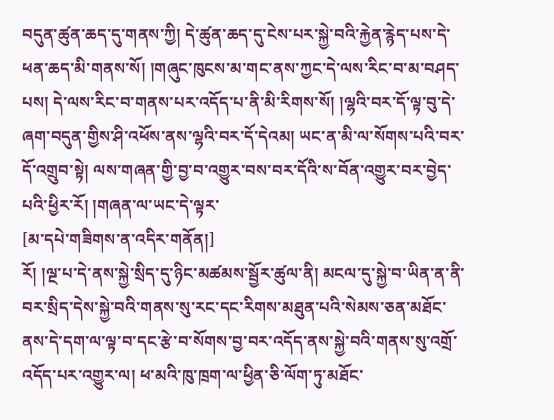བདུན་ཚུན་ཆད་དུ་གནས་ཀྱི། དེ་ཚུན་ཆད་དུ་ངེས་པར་སྐྱེ་བའི་རྐྱེན་རྙེད་པས་དེ་ཕན་ཆད་མི་གནས་སོ། །གཞུང་ཁུངས་མ་གང་ནས་ཀྱང་དེ་ལས་རིང་བ་མ་བཤད་པས། དེ་ལས་རིང་བ་གནས་པར་འདོད་པ་ནི་མི་རིགས་སོ། །ལྷའི་བར་དོ་ལྟ་བུ་དེ་ཞག་བདུན་གྱིས་ཤི་འཕོས་ནས་ལྷའི་བར་དོ་དེའམ། ཡང་ན་མི་ལ་སོགས་པའི་བར་དོ་འགྲུབ་སྟེ། ལས་གཞན་གྱི་བྱ་བ་འགྱུར་བས་བར་དོའི་ས་བོན་འགྱུར་བར་བྱེད་པའི་ཕྱིར་རོ། །གཞན་ལ་ཡང་དེ་ལྟར་
[མ་དཔེ་གཟིགས་ན་འདིར་གནོན།]
རོ། །ལྔ་པ་དེ་ནས་སྐྱེ་སྲིད་དུ་ཉིང་མཚམས་སྦྱོར་ཚུལ་ནི། མངལ་དུ་སྐྱེ་བ་ཡིན་ན་ནི་བར་སྲིད་དེས་སྐྱེ་བའི་གནས་སུ་རང་དང་རིགས་མཐུན་པའི་སེམས་ཅན་མཐོང་ནས་དེ་དག་ལ་ལྟ་བ་དང་རྩེ་བ་སོགས་བྱ་བར་འདོད་ནས་སྐྱེ་བའི་གནས་སུ་འགྲོ་འདོད་པར་འགྱུར་ལ། ཕ་མའི་ཁུ་ཁྲག་ལ་ཕྱིན་ཅི་ལོག་ཏུ་མཐོང་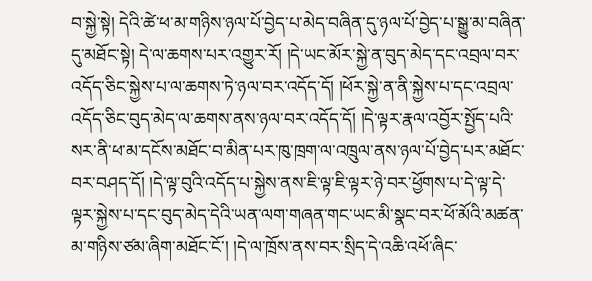བ་སྐྱེ་སྟེ། དེའི་ཚེ་ཕ་མ་གཉིས་ཉལ་པོ་བྱེད་པ་མེད་བཞིན་དུ་ཉལ་པོ་བྱེད་པ་སྒྱུ་མ་བཞིན་དུ་མཐོང་སྟེ། དེ་ལ་ཆགས་པར་འགྱུར་རོ། །དེ་ཡང་མོར་སྐྱེ་ན་བུད་མེད་དང་འབྲལ་བར་འདོད་ཅིང་སྐྱེས་པ་ལ་ཆགས་ཏེ་ཉལ་བར་འདོད་དོ། །ཕོར་སྐྱེ་ན་ནི་སྐྱེས་པ་དང་འབྲལ་འདོད་ཅིང་བུད་མེད་ལ་ཆགས་ནས་ཉལ་བར་འདོད་དོ། །དེ་ལྟར་རྣལ་འབྱོར་སྤྱོད་པའི་སར་ནི་ཕ་མ་དངོས་མཐོང་བ་མིན་པར་ཁུ་ཁྲག་ལ་འཁྲུལ་ནས་ཉལ་པོ་བྱེད་པར་མཐོང་བར་བཤད་དོ། །དེ་ལྟ་བུའི་འདོད་པ་སྐྱེས་ནས་ཇི་ལྟ་ཇི་ལྟར་ཉེ་བར་ཕྱོགས་པ་དེ་ལྟ་དེ་ལྟར་སྐྱེས་པ་དང་བུད་མེད་དེའི་ཡན་ལག་གཞན་གང་ཡང་མི་སྣང་བར་ཕོ་མོའི་མཚན་མ་གཉིས་ཙམ་ཞིག་མཐོང་ངོ་། །དེ་ལ་ཁྲོས་ནས་བར་སྲིད་དེ་འཆི་འཕོ་ཞིང་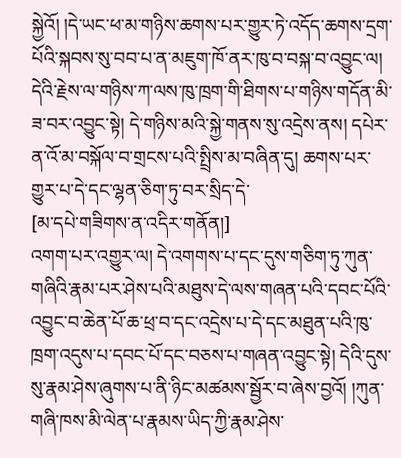སྐྱེའོ། །དེ་ཡང་ཕ་མ་གཉིས་ཆགས་པར་གྱུར་ཏེ་འདོད་ཆགས་དྲག་པོའི་སྐབས་སུ་བབ་པ་ན་མཇུག་ཁོ་ནར་ཁུ་བ་བསྐ་བ་འབྱུང་ལ། དེའི་རྗེས་ལ་གཉིས་ཀ་ལས་ཁུ་ཁྲག་གི་ཐིགས་པ་གཉིས་གདོན་མི་ཟ་བར་འབྱུང་སྟེ། དེ་གཉིས་མའི་སྐྱེ་གནས་སུ་འདྲེས་ནས། དཔེར་ན་འོ་མ་བསྐོལ་བ་གྲངས་པའི་སྤྲིས་མ་བཞིན་དུ། ཆགས་པར་གྱུར་པ་དེ་དང་ལྷན་ཅིག་ཏུ་བར་སྲིད་དེ་
[མ་དཔེ་གཟིགས་ན་འདིར་གནོན།]
འགག་པར་འགྱུར་ལ། དེ་འགགས་པ་དང་དུས་གཅིག་ཏུ་ཀུན་གཞིའི་རྣམ་པར་ཤེས་པའི་མཐུས་དེ་ལས་གཞན་པའི་དབང་པོའི་འབྱུང་བ་ཆེན་པོ་ཆ་ཕྲ་བ་དང་འདྲེས་པ་དེ་དང་མཐུན་པའི་ཁུ་ཁྲག་འདུས་པ་དབང་པོ་དང་བཅས་པ་གཞན་འབྱུང་སྟེ། དེའི་དུས་སུ་རྣམ་ཤེས་ཞུགས་པ་ནི་ཉིང་མཚམས་སྦྱོར་བ་ཞེས་བྱའོ། །ཀུན་གཞི་ཁས་མི་ལེན་པ་རྣམས་ཡིད་ཀྱི་རྣམ་ཤེས་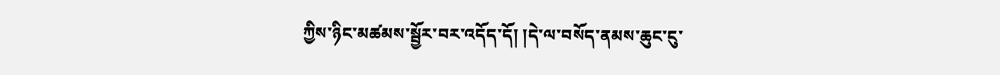ཀྱིས་ཉིང་མཚམས་སྦྱོར་བར་འདོད་དོ། །དེ་ལ་བསོད་ནམས་ཆུང་ངུ་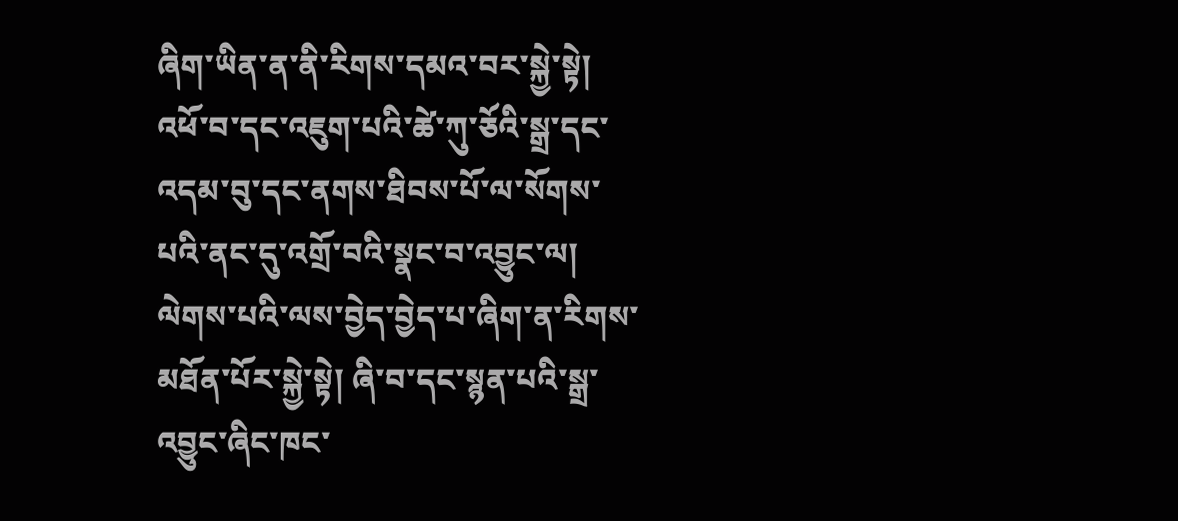ཞིག་ཡིན་ན་ནི་རིགས་དམའ་བར་སྐྱེ་སྟེ། འཕོ་བ་དང་འཇུག་པའི་ཚེ་ཀུ་ཅོའི་སྒྲ་དང་འདམ་བུ་དང་ནགས་ཐིབས་པོ་ལ་སོགས་པའི་ནང་དུ་འགྲོ་བའི་སྣང་བ་འབྱུང་ལ། ལེགས་པའི་ལས་བྱེད་བྱེད་པ་ཞིག་ན་རིགས་མཐོན་པོར་སྐྱེ་སྟེ། ཞི་བ་དང་སྙན་པའི་སྒྲ་འབྱུང་ཞིང་ཁང་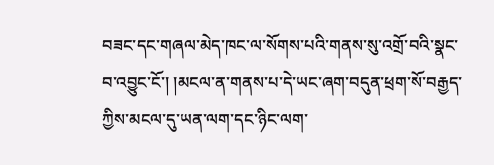བཟང་དང་གཞལ་མེད་ཁང་ལ་སོགས་པའི་གནས་སུ་འགྲོ་བའི་སྣང་བ་འབྱུང་ངོ་། །མངལ་ན་གནས་པ་དེ་ཡང་ཞག་བདུན་ཕྲག་སོ་བརྒྱད་ཀྱིས་མངལ་དུ་ཡན་ལག་དང་ཉིང་ལག་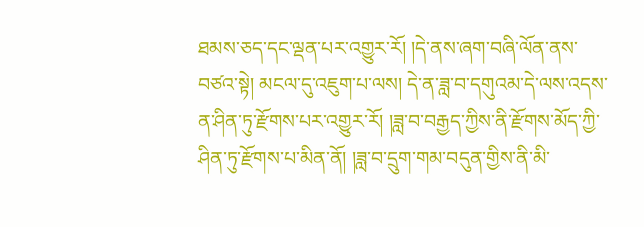ཐམས་ཅད་དང་ལྡན་པར་འགྱུར་རོ། །དེ་ནས་ཞག་བཞི་ལོན་ནས་བཙའ་སྟེ། མངལ་དུ་འཇུག་པ་ལས། དེ་ན་ཟླ་བ་དགུའམ་དེ་ལས་འདས་ན་ཤིན་ཏུ་རྫོགས་པར་འགྱུར་རོ། །ཟླ་བ་བརྒྱད་ཀྱིས་ནི་རྫོགས་མོད་ཀྱི་ཤིན་ཏུ་རྫོགས་པ་མིན་ནོ། །ཟླ་བ་དྲུག་གམ་བདུན་གྱིས་ནི་མི་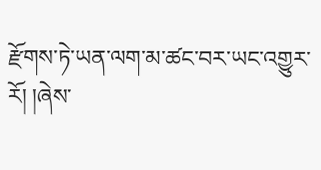རྫོགས་ཏེ་ཡན་ལག་མ་ཚང་བར་ཡང་འགྱུར་རོ། །ཞེས་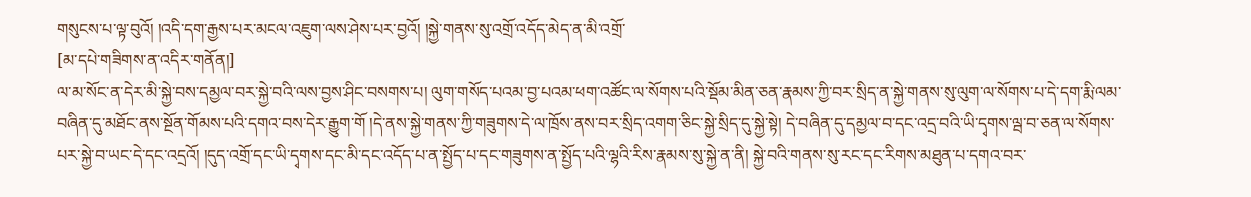གསུངས་པ་ལྟ་བུའོ། །འདི་དག་རྒྱས་པར་མངལ་འཇུག་ལས་ཤེས་པར་བྱའོ། །སྐྱེ་གནས་སུ་འགྲོ་འདོད་མེད་ན་མི་འགྲོ་
[མ་དཔེ་གཟིགས་ན་འདིར་གནོན།]
ལ་མ་སོང་ན་དེར་མི་སྐྱེ་བས་དམྱལ་བར་སྐྱེ་བའི་ལས་བྱས་ཤིང་བསགས་པ། ལུག་གསོད་པའམ་བྱ་པའམ་ཕག་འཚོང་ལ་སོགས་པའི་སྡོམ་མིན་ཅན་རྣམས་ཀྱི་བར་སྲིད་ན་སྐྱེ་གནས་སུ་ལུག་ལ་སོགས་པ་དེ་དག་རྨི་ལམ་བཞིན་དུ་མཐོང་ནས་སྔོན་གོམས་པའི་དགའ་བས་དེར་རྒྱུག་གོ །དེ་ནས་སྐྱེ་གནས་ཀྱི་གཟུགས་དེ་ལ་ཁྲོས་ནས་བར་སྲིད་འགག་ཅིང་སྐྱེ་སྲིད་དུ་སྐྱེ་སྟེ། དེ་བཞིན་དུ་དམྱལ་བ་དང་འདྲ་བའི་ཡི་དྭགས་ལྦ་བ་ཅན་ལ་སོགས་པར་སྐྱེ་བ་ཡང་དེ་དང་འདྲའོ། །དུད་འགྲོ་དང་ཡི་དྭགས་དང་མི་དང་འདོད་པ་ན་སྤྱོད་པ་དང་གཟུགས་ན་སྤྱོད་པའི་ལྷའི་རིས་རྣམས་སུ་སྐྱེ་ན་ནི། སྐྱེ་བའི་གནས་སུ་རང་དང་རིགས་མཐུན་པ་དགའ་བར་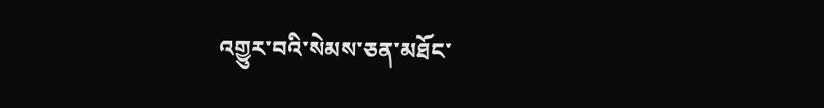འགྱུར་བའི་སེམས་ཅན་མཐོང་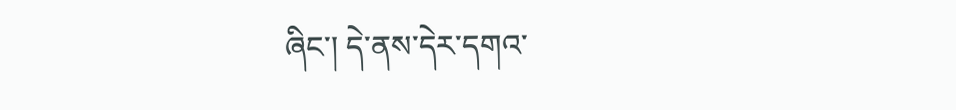ཞིང་། དེ་ནས་དེར་དགའ་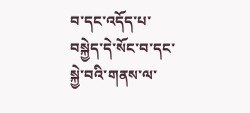བ་དང་འདོད་པ་བསྐྱེད་དེ་སོང་བ་དང་སྐྱེ་བའི་གནས་ལ་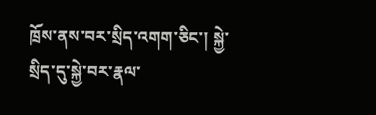ཁྲོས་ནས་བར་སྲིད་འགག་ཅིང་། སྐྱེ་སྲིད་དུ་སྐྱེ་བར་རྣལ་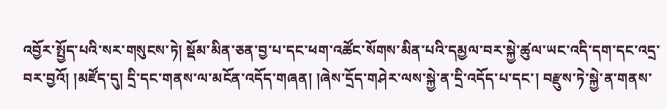འབྱོར་སྤྱོད་པའི་སར་གསུངས་ཏེ། སྡོམ་མིན་ཅན་བྱ་པ་དང་ཕག་འཚོང་སོགས་མིན་པའི་དམྱལ་བར་སྐྱེ་ཚུལ་ཡང་འདི་དག་དང་འདྲ་བར་བྱའོ། །མཛོད་དུ། དྲི་དང་གནས་ལ་མངོན་འདོད་གཞན། །ཞེས་དྲོད་གཤེར་ལས་སྐྱེ་ན་དྲི་འདོད་པ་དང་། བརྫུས་ཏེ་སྐྱེ་ན་གནས་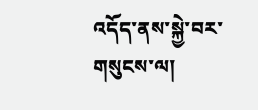འདོད་ནས་སྐྱེ་བར་གསུངས་ལ།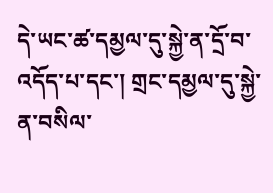དེ་ཡང་ཚ་དམྱལ་དུ་སྐྱེ་ན་དྲོ་བ་འདོད་པ་དང་། གྲང་དམྱལ་དུ་སྐྱེ་ན་བསིལ་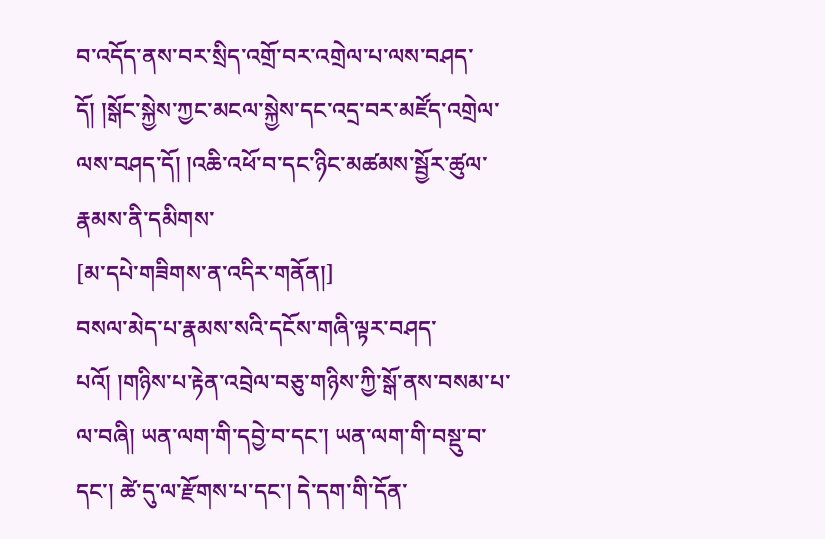བ་འདོད་ནས་བར་སྲིད་འགྲོ་བར་འགྲེལ་པ་ལས་བཤད་དོ། །སྒོང་སྐྱེས་ཀྱང་མངལ་སྐྱེས་དང་འདྲ་བར་མཛོད་འགྲེལ་ལས་བཤད་དོ། །འཆི་འཕོ་བ་དང་ཉིང་མཚམས་སྦྱོར་ཚུལ་རྣམས་ནི་དམིགས་
[མ་དཔེ་གཟིགས་ན་འདིར་གནོན།]
བསལ་མེད་པ་རྣམས་སའི་དངོས་གཞི་ལྟར་བཤད་པའོ། །གཉིས་པ་རྟེན་འབྲེལ་བཅུ་གཉིས་ཀྱི་སྒོ་ནས་བསམ་པ་ལ་བཞི། ཡན་ལག་གི་དབྱེ་བ་དང་། ཡན་ལག་གི་བསྡུ་བ་དང་། ཚེ་དུ་ལ་རྫོགས་པ་དང་། དེ་དག་གི་དོན་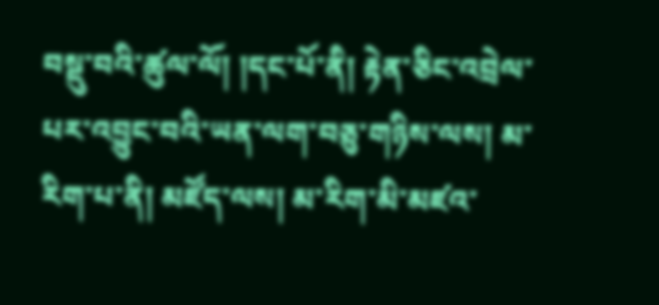བསྡུ་བའི་ཚུལ་ལོ། །དང་པོ་ནི། རྟེན་ཅིང་འབྲེལ་པར་འབྱུང་བའི་ཡན་ལག་བཅུ་གཉིས་ལས། མ་རིག་པ་ནི། མཛོད་ལས། མ་རིག་མི་མཛའ་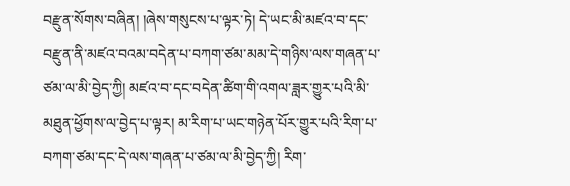བརྫུན་སོགས་བཞིན། །ཞེས་གསུངས་པ་ལྟར་ཏེ། དེ་ཡང་མི་མཛའ་བ་དང་བརྫུན་ནི་མཛའ་བའམ་བདེན་པ་བཀག་ཙམ་མམ་དེ་གཉིས་ལས་གཞན་པ་ཙམ་ལ་མི་བྱེད་ཀྱི། མཛའ་བ་དང་བདེན་ཚིག་གི་འགལ་ཟླར་གྱུར་པའི་མི་མཐུན་ཕྱོགས་ལ་བྱེད་པ་ལྟར། མ་རིག་པ་ཡང་གཉེན་པོར་གྱུར་པའི་རིག་པ་བཀག་ཙམ་དང་དེ་ལས་གཞན་པ་ཙམ་ལ་མི་བྱེད་ཀྱི། རིག་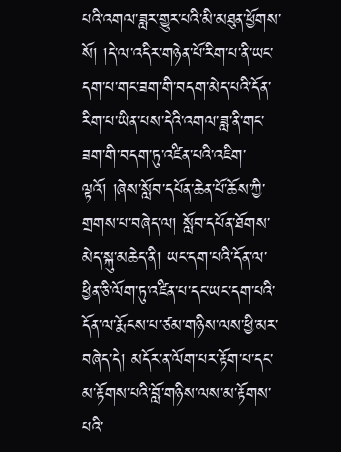པའི་འགལ་ཟླར་གྱུར་པའི་མི་མཐུན་ཕྱོགས་སོ། །དེ་ལ་འདིར་གཉེན་པོ་རིག་པ་ནི་ཡང་དག་པ་གང་ཟག་གི་བདག་མེད་པའི་དོན་རིག་པ་ཡིན་པས་དེའི་འགལ་ཟླ་ནི་གང་ཟག་གི་བདག་ཏུ་འཛིན་པའི་འཇིག་ལྟའོ། །ཞེས་སློབ་དཔོན་ཆེན་པོ་ཆོས་ཀྱི་གྲགས་པ་བཞེད་ལ། སློབ་དཔོན་ཐོགས་མེད་སྐུ་མཆེད་ནི། ཡང་དག་པའི་དོན་ལ་ཕྱིན་ཅི་ལོག་ཏུ་འཛིན་པ་དང་ཡང་དག་པའི་དོན་ལ་རྨོངས་པ་ཙམ་གཉིས་ལས་ཕྱི་མར་བཞེད་དེ། མདོར་ན་ལོག་པར་རྟོག་པ་དང་མ་རྟོགས་པའི་བློ་གཉིས་ལས་མ་རྟོགས་པའི་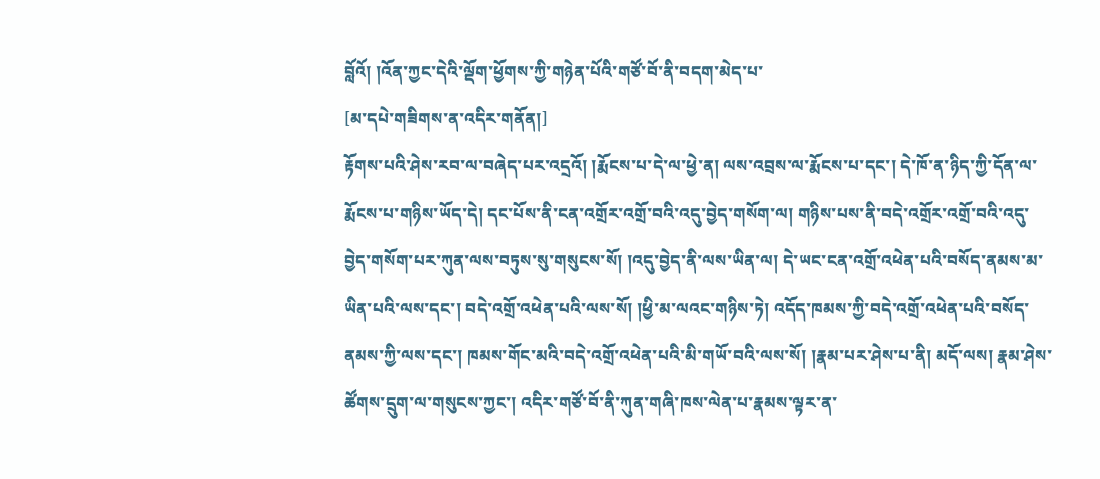བློའོ། །འོན་ཀྱང་དེའི་ལྡོག་ཕྱོགས་ཀྱི་གཉེན་པོའི་གཙོ་བོ་ནི་བདག་མེད་པ་
[མ་དཔེ་གཟིགས་ན་འདིར་གནོན།]
རྟོགས་པའི་ཤེས་རབ་ལ་བཞེད་པར་འདྲའོ། །རྨོངས་པ་དེ་ལ་ཕྱེ་ན། ལས་འབྲས་ལ་རྨོངས་པ་དང་། དེ་ཁོ་ན་ཉིད་ཀྱི་དོན་ལ་རྨོངས་པ་གཉིས་ཡོད་དེ། དང་པོས་ནི་ངན་འགྲོར་འགྲོ་བའི་འདུ་བྱེད་གསོག་ལ། གཉིས་པས་ནི་བདེ་འགྲོར་འགྲོ་བའི་འདུ་བྱེད་གསོག་པར་ཀུན་ལས་བཏུས་སུ་གསུངས་སོ། །འདུ་བྱེད་ནི་ལས་ཡིན་ལ། དེ་ཡང་ངན་འགྲོ་འཕེན་པའི་བསོད་ནམས་མ་ཡིན་པའི་ལས་དང་། བདེ་འགྲོ་འཕེན་པའི་ལས་སོ། །ཕྱི་མ་ལའང་གཉིས་ཏེ། འདོད་ཁམས་ཀྱི་བདེ་འགྲོ་འཕེན་པའི་བསོད་ནམས་ཀྱི་ལས་དང་། ཁམས་གོང་མའི་བདེ་འགྲོ་འཕེན་པའི་མི་གཡོ་བའི་ལས་སོ། །རྣམ་པར་ཤེས་པ་ནི། མདོ་ལས། རྣམ་ཤེས་ཚོགས་དྲུག་ལ་གསུངས་ཀྱང་། འདིར་གཙོ་བོ་ནི་ཀུན་གཞི་ཁས་ལེན་པ་རྣམས་ལྟར་ན་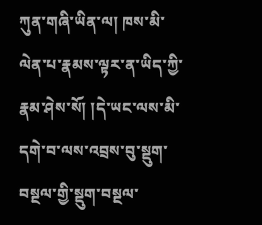ཀུན་གཞི་ཡིན་ལ། ཁས་མི་ལེན་པ་རྣམས་ལྟར་ན་ཡིད་ཀྱི་རྣམ་ཤེས་སོ། །དེ་ཡང་ལས་མི་དགེ་བ་ལས་འབྲས་བུ་སྡུག་བསྔལ་གྱི་སྡུག་བསྔལ་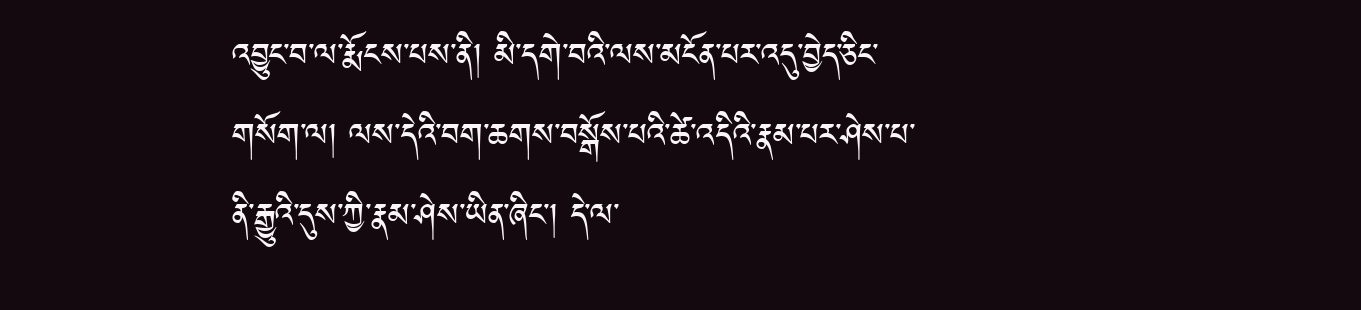འབྱུང་བ་ལ་རྨོངས་པས་ནི། མི་དགེ་བའི་ལས་མངོན་པར་འདུ་བྱེད་ཅིང་གསོག་ལ། ལས་དེའི་བག་ཆགས་བསྒོས་པའི་ཚེ་འདིའི་རྣམ་པར་ཤེས་པ་ནི་རྒྱུའི་དུས་ཀྱི་རྣམ་ཤེས་ཡིན་ཞིང་། དེ་ལ་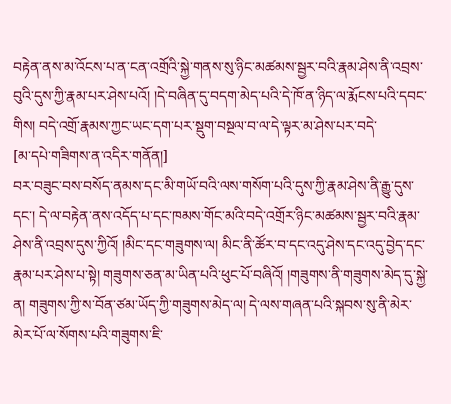བརྟེན་ནས་མ་འོངས་པ་ན་ངན་འགྲོའི་སྐྱེ་གནས་སུ་ཉིང་མཚམས་སྦྱར་བའི་རྣམ་ཤེས་ནི་འབྲས་བུའི་དུས་ཀྱི་རྣམ་པར་ཤེས་པའོ། །དེ་བཞིན་དུ་བདག་མེད་པའི་དེ་ཁོ་ན་ཉིད་ལ་རྨོངས་པའི་དབང་གིས། བདེ་འགྲོ་རྣམས་ཀྱང་ཡང་དག་པར་སྡུག་བསྔལ་བ་ལ་དེ་ལྟར་མ་ཤེས་པར་བདེ་
[མ་དཔེ་གཟིགས་ན་འདིར་གནོན།]
བར་བཟུང་བས་བསོད་ནམས་དང་མི་གཡོ་བའི་ལས་གསོག་པའི་དུས་ཀྱི་རྣམ་ཤེས་ནི་རྒྱུ་དུས་དང་། དེ་ལ་བརྟེན་ནས་འདོད་པ་དང་ཁམས་གོང་མའི་བདེ་འགྲོར་ཉིང་མཚམས་སྦྱར་བའི་རྣམ་ཤེས་ནི་འབྲས་དུས་ཀྱིའོ། །མིང་དང་གཟུགས་ལ། མིང་ནི་ཚོར་བ་དང་འདུ་ཤེས་དང་འདུ་བྱེད་དང་རྣམ་པར་ཤེས་པ་སྟེ། གཟུགས་ཅན་མ་ཡིན་པའི་ཕུང་པོ་བཞིའོ། །གཟུགས་ནི་གཟུགས་མེད་དུ་སྐྱེ་ན། གཟུགས་ཀྱི་ས་བོན་ཙམ་ཡོད་ཀྱི་གཟུགས་མེད་ལ། དེ་ལས་གཞན་པའི་སྐབས་སུ་ནི་མེར་མེར་པོ་ལ་སོགས་པའི་གཟུགས་ཇི་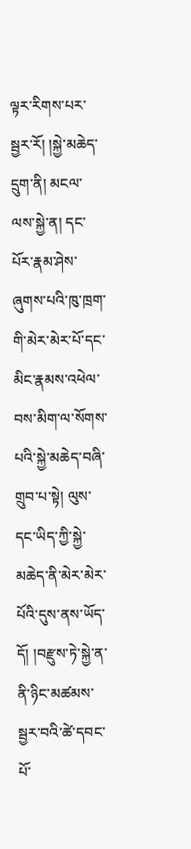ལྟར་རིགས་པར་སྦྱར་རོ། །སྐྱེ་མཆེད་དྲུག་ནི། མངལ་ལས་སྐྱེ་ན། དང་པོར་རྣམ་ཤེས་ཞུགས་པའི་ཁུ་ཁྲག་གི་མེར་མེར་པོ་དང་མིང་རྣམས་འཕེལ་བས་མིག་ལ་སོགས་པའི་སྐྱེ་མཆེད་བཞི་གྲུབ་པ་སྟེ། ལུས་དང་ཡིད་ཀྱི་སྐྱེ་མཆེད་ནི་མེར་མེར་པོའི་དུས་ནས་ཡོད་དོ། །བརྫུས་ཏེ་སྐྱེ་ན་ནི་ཉིང་མཚམས་སྦྱར་བའི་ཚེ་དབང་པོ་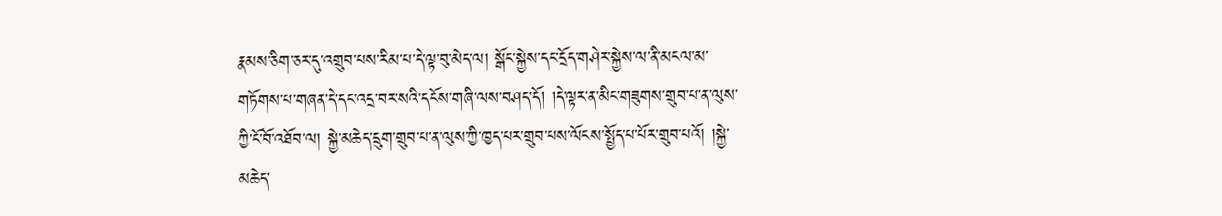རྣམས་ཅིག་ཅར་དུ་འགྲུབ་པས་རིམ་པ་དེ་ལྟ་བུ་མེད་ལ། སྒོང་སྐྱེས་དང་དྲོད་གཤེར་སྐྱེས་ལ་ནི་མངལ་མ་གཏོགས་པ་གཞན་དེ་དང་འདྲ་བར་སའི་དངོས་གཞི་ལས་བཤད་དོ། །དེ་ལྟར་ན་མིང་གཟུགས་གྲུབ་པ་ན་ལུས་ཀྱི་ངོ་བོ་འཐོབ་ལ། སྐྱེ་མཆེད་དྲུག་གྲུབ་པ་ན་ལུས་ཀྱི་ཁྱད་པར་གྲུབ་པས་ལོངས་སྤྱོད་པ་པོར་གྲུབ་པའོ། །སྐྱེ་མཆེད་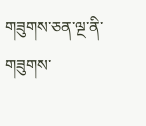གཟུགས་ཅན་ལྔ་ནི་གཟུགས་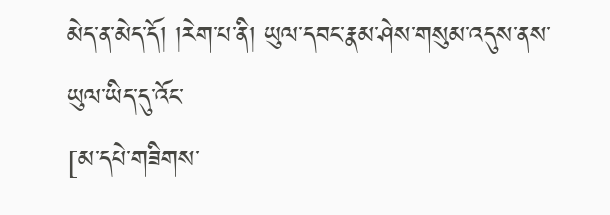མེད་ན་མེད་དོ། །རེག་པ་ནི། ཡུལ་དབང་རྣམ་ཤེས་གསུམ་འདུས་ནས་ཡུལ་ཡིད་དུ་འོང་
[མ་དཔེ་གཟིགས་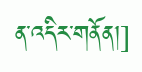ན་འདིར་གནོན།]